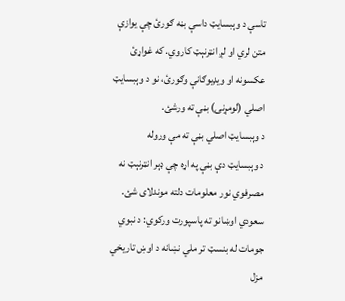تاسې د وېبسایټ داسې بڼه ګورئ چې یوازې متن لري او لږ انټرنېټ کاروي. که غواړئ عکسونه او ویډیوګانې وګورئ، نو د وېبسایټ اصلي (لومړنۍ) بڼې ته ورشئ.
د وېبسایټ اصلي بڼې ته مې وروله
د وېبسایټ دې بڼې په اړه چې ډېر انټرنېټ نه مصرفوي نور معلومات دلته موندلای شئ.
سعودي اوښانو ته پاسپورت ورکوي: د نبوي جومات له بنسټ تر ملي نښانه د اوښ تاریخي مزل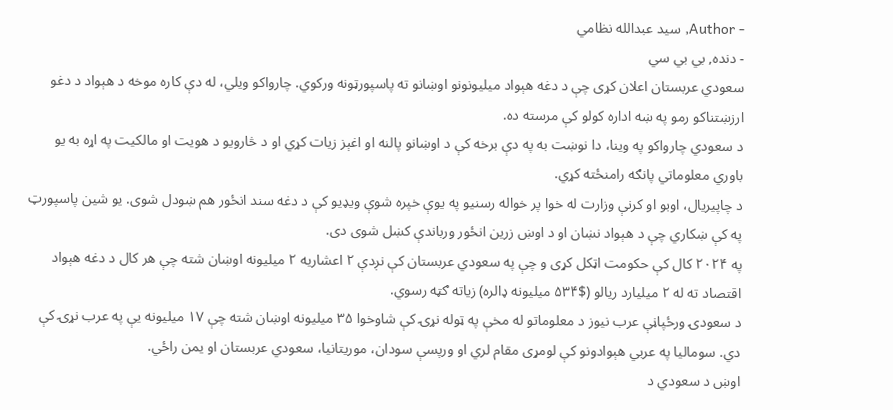- Author, سید عبدالله نظامي
- دنده, بي بي سي
سعودي عربستان اعلان کړی چې د دغه هېواد میلیونونو اوښانو ته پاسپورټونه ورکوي. چارواکو ویلي، له دې کاره موخه د هېواد د دغو ارزښتناکو رمو په ښه اداره کولو کې مرسته ده.
د سعودي چارواکو په وینا، دا نوښت به په دې برخه کې د اوښانو پالنه او اغېز زیات کړي او د څارویو د هویت او مالکیت په اړه به یو باوري معلوماتي پانګه رامنځته کړي.
د چاپیریال، اوبو او کرنې وزارت له خوا پر خواله رسنیو په یوې خپره شوې ویډیو کې د دغه سند انځور هم ښودل شوی. یو شین پاسپورټ په کې ښکاري چې د هېواد نښان او د اوښ زرین انځور ورباندې کښل شوی دی.
په ۲۰۲۴ کال کې حکومت اټکل کړی و چې په سعودي عربستان کې نږدې ۲ اعشاریه ۲ میلیونه اوښان شته چې هر کال د دغه هېواد اقتصاد ته له ۲ میلیارد ریالو ($۵۳۴ میلیونه ډالره) زیاته ګټه رسوي.
د سعودۍ ورځپاڼې عرب نیوز د معلوماتو له مخې په ټوله نړۍ کې شاوخوا ۳۵ میلیونه اوښان شته چې ۱۷ میلیونه یې په عرب نړۍ کې دي. سومالیا په عربي هېوادونو کې لومړی مقام لري او ورپسې سودان، موریتانیا، سعودي عربستان او یمن راځي.
اوښ د سعودي د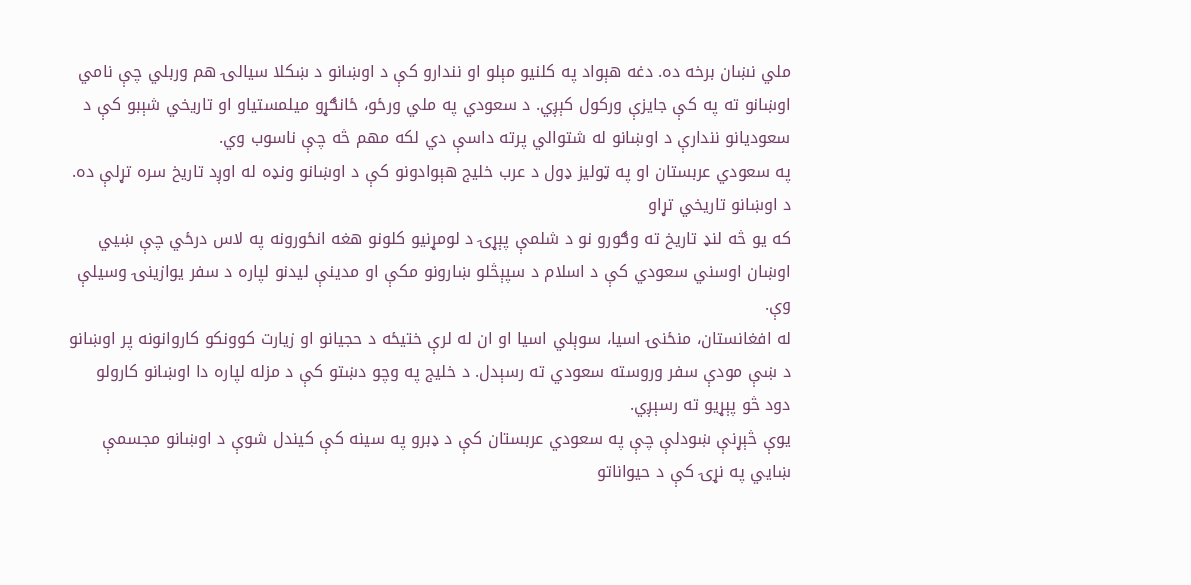ملي نښان برخه ده. دغه هېواد په کلنیو مېلو او نندارو کې د اوښانو د ښکلا سیالۍ هم وربلي چې نامي اوښانو ته په کې جایزې ورکول کېږي. د سعودي په ملي ورځو، ځانګړو میلمستیاو او تاریخي شېبو کې د سعودیانو نندارې د اوښانو له شتوالي پرته داسې دي لکه مهم څه چې ناسوب وي.
په سعودي عربستان او په ټولیز ډول د عرب خلیج هېوادونو کې د اوښانو ونډه له اوږد تاریخ سره تړلې ده.
د اوښانو تاریخي تړاو
که یو څه لنډ تاریخ ته وګورو نو د شلمې پېړۍ د لومړنیو کلونو هغه انځورونه په لاس درځي چې ښيي اوښان اوسني سعودي کې د اسلام د سپېڅلو ښارونو مکې او مدینې لیدنو لپاره د سفر یوازینۍ وسیلې وې.
له افغانستان، منځنۍ اسیا، سوېلي اسیا او ان له لرې ختیځه د حجیانو او زیارت کوونکو کاروانونه پر اوښانو د ښې مودې سفر وروسته سعودي ته رسېدل. د خلیج په وچو دښتو کې د مزله لپاره دا اوښانو کارولو دود څو پېړیو ته رسېږي.
یوې څېړنې ښودلې چې په سعودي عربستان کې د ډبرو په سینه کې کیندل شوې د اوښانو مجسمې ښايي په نړۍ کې د حیواناتو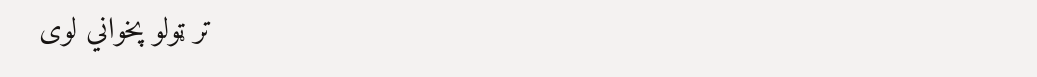تر ټولو پخواني لوی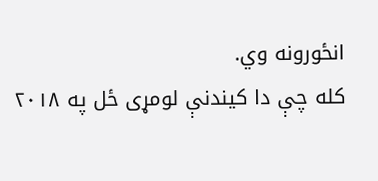انځورونه وي.
کله چې دا کیندنې لومړی ځل په ۲۰۱۸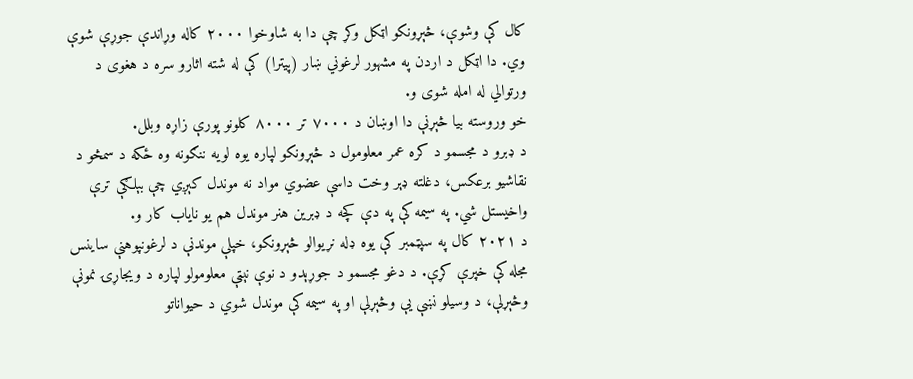کال کې وشوې، څېړونکو اټکل وکړ چې دا به شاوخوا ۲۰۰۰ کاله وړاندې جوړې شوې وي. دا اټکل د اردن په مشهور لرغوني ښار (پیترا) کې له شته اثارو سره د هغوی د ورتوالي له امله شوی و.
خو وروسته بیا څېړنې دا اوښان د ۷۰۰۰ تر ۸۰۰۰ کلونو پورې زاړه وبلل.
د ډبرو د مجسمو د کره عمر معلومول د څېړونکو لپاره یوه لویه ننګونه وه ځکه د سمڅو د نقاشیو برعکس، دغلته ډېر وخت داسې عضوي مواد نه موندل کېږي چې بېلګې ترې واخیستل شي. په سیمه کې په دې کچه د ډبرین هنر موندل هم یو نایاب کار و.
د ۲۰۲۱ کال په سپټمبر کې یوه ډله نړیوالو څېړونکو، خپلې موندنې د لرغونپوهنې ساینس مجله کې خپرې کړې. د دغو مجسمو د جوړېدو د نوې نېټې معلومولو لپاره د ویجاړۍ نمونې وڅېړلې، د وسیلو نښې یې وڅېړلې او په سیمه کې موندل شوي د حیواناتو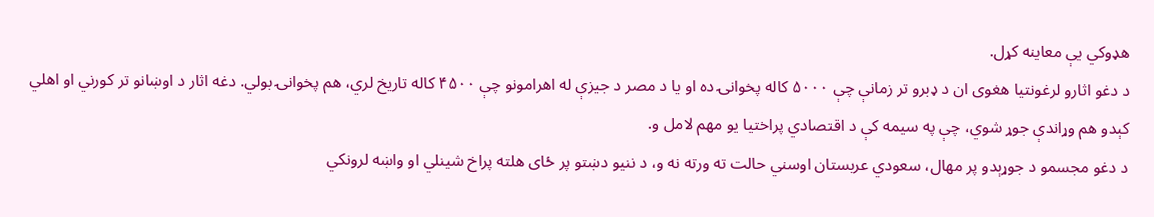هډوکي یې معاینه کړل.
د دغو اثارو لرغونتیا هغوی ان د ډبرو تر زمانې چې ۵۰۰۰ کاله پخوانۍ ده او یا د مصر د جیزې له اهرامونو چې ۴۵۰۰ کاله تاریخ لري، هم پخوانۍ بولي. دغه اثار د اوښانو تر کورني او اهلي کېدو هم وړاندې جوړ شوي، چې په سیمه کې د اقتصادي پراختیا یو مهم لامل و.
د دغو مجسمو د جوړېدو پر مهال، سعودي عربستان اوسني حالت ته ورته نه و، د ننیو دښتو پر ځای هلته پراخ شینلي او واښه لرونکي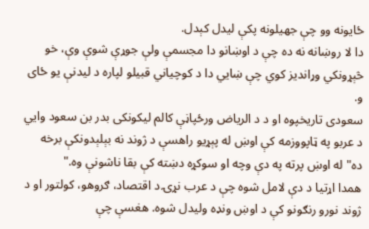ځایونه وو چې جهیلونه پکې لیدل کېدل.
دا لا روښانه نه ده چې د اوښانو دا مجسمې ولې جوړې شوې وې، خو څېړونکي وړاندیز کوي چې ښايي دا د کوچیاني قبیلو لپاره د لیدنې یو ځای و.
سعودی تاریخپوه او د د الریاض ورځپاڼې کالم لیکونکی بدر بن سعود وايي د عربو په ټاپووزمه کې اوښ له پېړیو راهسې د ژوند نه بېلېدونکې برخه ده"له اوښ پرته په دې وچه او سوکړه دښته کې بقا ناشونې وه."
همدا اړتیا د دې لامل شوه چې د عرب نړۍ د اقتصاد، ګروهو، کولتور او د ژوند نورو رنګونو کې د اوښ ونډه ولیدل شوه. هغسې چې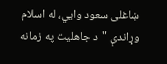ښاغلی سعود وايي، له اسلام وړاندې "د جاهلیت په زمانه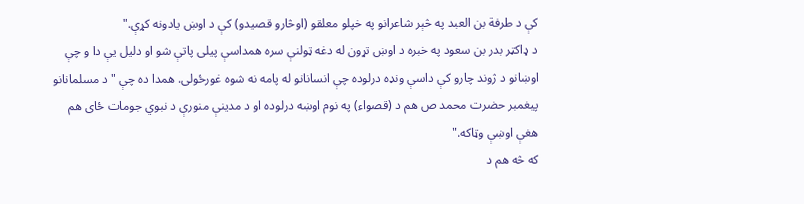کې د طرفة بن العبد په څېر شاعرانو په خپلو معلقو (اوڅارو قصیدو) کې د اوښ یادونه کړې."
د ډاکټر بدر بن سعود په خبره د اوښ تړون له دغه ټولنې سره همداسې پیلی پاتې شو او دلیل یې دا و چې اوښانو د ژوند چارو کې داسې ونډه درلوده چې انسانانو له پامه نه شوه غورځولی. همدا ده چې "د مسلمانانو پیغمبر حضرت محمد ص هم د (قصواء) په نوم اوښه درلوده او د مدینې منورې د نبوي جومات ځای هم هغې اوښې وټاکه."
که څه هم د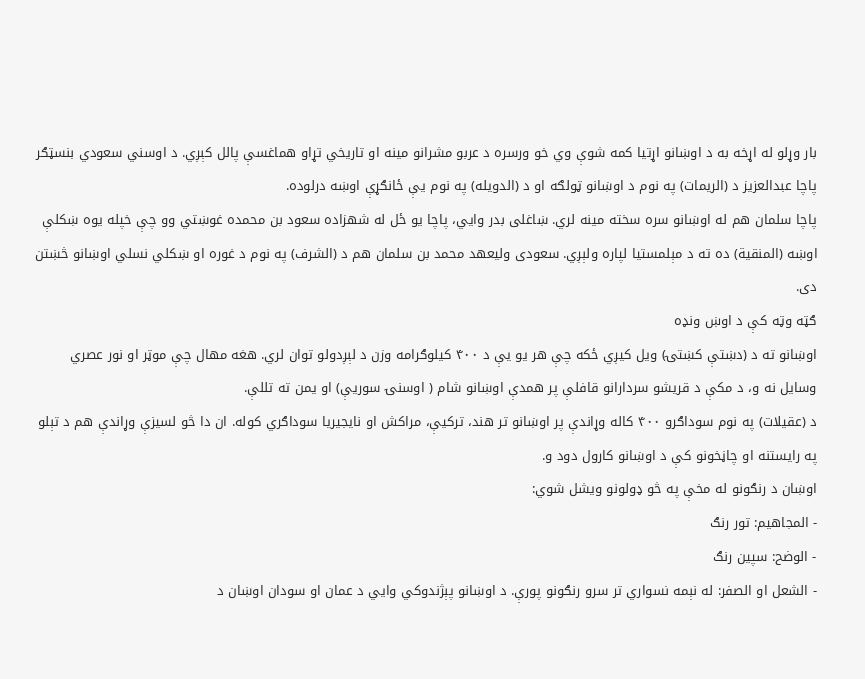بار وړلو له اړخه به د اوښانو اړتیا کمه شوې وي خو ورسره د عربو مشرانو مینه او تاریخي تړاو هماغسې پالل کېږي. د اوسني سعودي بنسټګر پاچا عبدالعزیز د (الریمات) په نوم د اوښانو ټولګه او د (الدويله) په نوم یې ځانګړې اوښه درلوده.
پاچا سلمان هم له اوښانو سره سخته مینه لري. ښاغلی بدر وايي، پاچا یو ځل له شهزاده سعود بن محمده غوښتي وو چې خپله یوه ښکلې اوښه (المنقية) ده ته د مېلمستیا لپاره ولېږي. سعودی ولیعهد محمد بن سلمان هم د (الشرف) په نوم د غوره او ښکلي نسلي اوښانو څښتن دی.
ګټه وټه کې د اوښ ونډه
اوښانو ته د (دښتې کښتۍ) ویل کیږي ځکه چې هر یو یې د ۴۰۰ کیلوګرامه وزن د لېږدولو توان لري. هغه مهال چې موټر او نور عصري وسایل نه و، د مکې د قریشو سردارانو قافلې پر همدې اوښانو شام ( اوسنۍ سوریې) او یمن ته تللې.
د (عقیلات) په نوم سوداګرو ۴۰۰ کاله وړاندې پر اوښانو تر هند، ترکیې، مراکش او نایجیریا سوداګري کوله. ان دا څو لسیزې وړاندې هم د تېلو په رایستنه او چاڼخونو کې د اوښانو کارول دود و.
اوښان د رنګونو له مخې په څو ډولونو ویشل شوي:
- المجاهیم: تور رنګ
- الوضح: سپین رنګ
- الشعل او الصفر: له نېمه نسواري تر سرو رنګونو پورې. د اوښانو پېژندوکي وايي د عمان او سودان اوښان د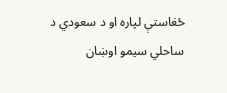ځغاستې لپاره او د سعودي د ساحلي سیمو اوښان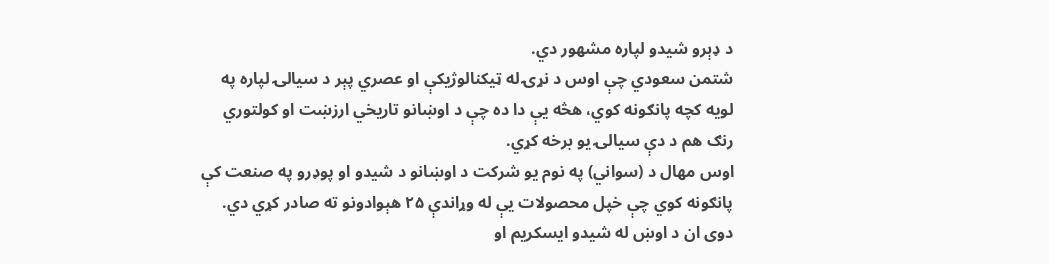د ډېرو شیدو لپاره مشهور دي.
شتمن سعودي چې اوس د نړۍ له ټیکنالوژیکې او عصري پېر د سیالۍ لپاره په لویه کچه پانګونه کوي، هڅه یې دا ده چې د اوښانو تاریخي ارزښت او کولتوري رنګ هم د دې سیالۍ یو برخه کړي.
اوس مهال د (سواني) په نوم یو شرکت د اوښانو د شیدو او پوډرو په صنعت کې پانګونه کوي چې خپل محصولات یې له وړاندې ۲۵ هېوادونو ته صادر کړي دي. دوی ان د اوښ له شیدو ایسکریم او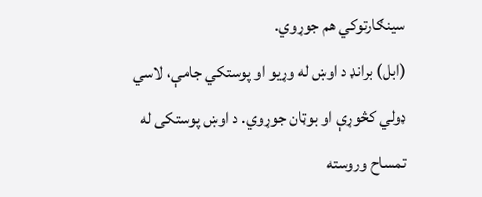سینګارتوکي هم جوړوي.
(ابل) برانډ د اوښ له وړیو او پوستکي جامې، لاسي ډولي کڅوړې او بوټان جوړوي. د اوښ پوستکی له تمساح وروسته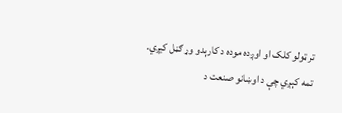تر ټولو کلک او اوږده موده د کارېدو وړ ګڼل کیږي.
تمه کېږي چې د اوښانو صنعت د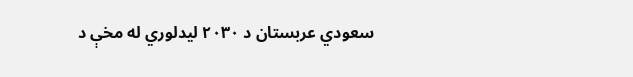سعودي عربستان د ۲۰۳۰ لیدلوري له مخې د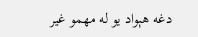دغه هېواد یو له مهمو غیر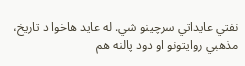نفتي عایداتي سرچینو شي. له عاید هاخوا د تاریخ، مذهبي روایتونو او دود پالنه هم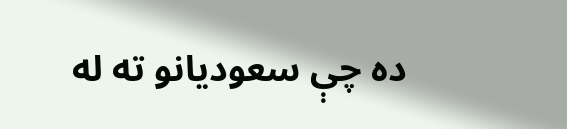ده چې سعودیانو ته له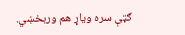ګټې سره ویاړ هم وربخښي.